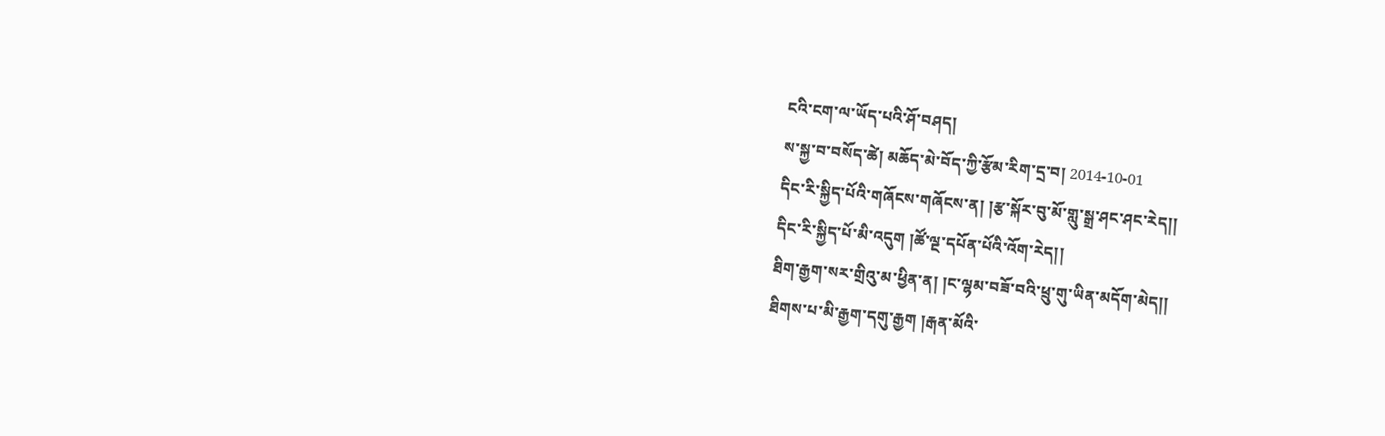ངའི་ངག་ལ་ཡོད་པའི་ཤོ་བཤད།
ས་སྐྱ་བ་བསོད་ཚེ། མཆོད་མེ་བོད་ཀྱི་རྩོམ་རིག་དྲ་བ། 2014-10-01
དིང་རི་སྐྱིད་པོའི་གཞོངས་གཞོངས་ན། །རྩ་སྐོར་བུ་མོ་གླུ་སྒྲ་ཤང་ཤང་རེད།།
དིང་རི་སྐྱིད་པོ་མི་འདུག །ཚོ་ལྔ་དཔོན་པོའི་འོག་རེད།།
ཐིག་རྒྱག་སར་གྲིའུ་མ་ཕྱིན་ན། །ང་ལྷམ་བཟོ་བའི་ཕྲུ་གུ་ཡིན་མདོག་མེད།།
ཐིགས་པ་མི་རྒྱག་དགུ་རྒྱག །རྒན་མོའི་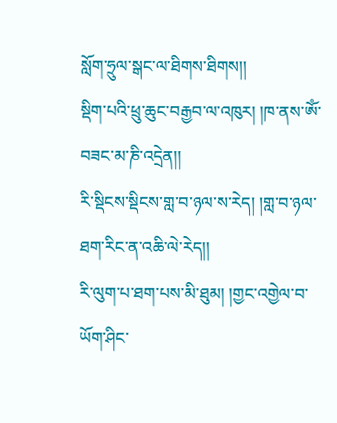སློག་ཧྲུལ་སྒང་ལ་ཐིགས་ཐིགས།།
སྡིག་པའི་ཕྲུ་ཆུང་བརྒྱབ་ལ་འཁུར། །ཁ་ནས་ཨོཾ་བཟང་མ་ཎི་འདྲེན།།
རི་སྡིངས་སྡིངས་གླ་བ་ཉལ་ས་རེད། །གླ་བ་ཉལ་ཐག་རིང་ན་འཆི་ལེ་རེད།།
རི་ལུག་པ་ཐག་པས་མི་ཐུམ། །གྱང་འགྱེལ་བ་ཡོག་ཤིང་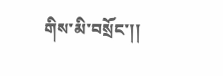གིས་མི་བསྲོང་།།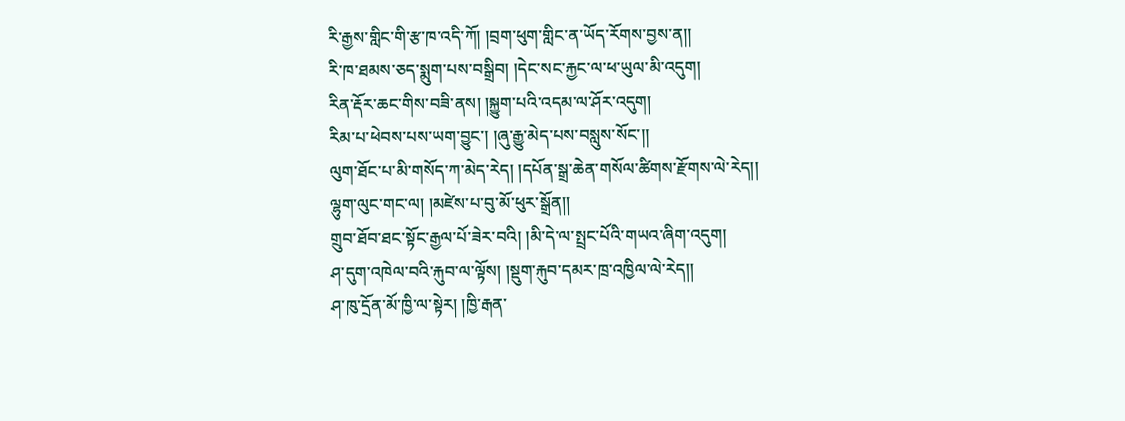རི་རྒྱས་གླིང་གི་རྩ་ཁ་འདི་ཀོ། །བྲག་ཕུག་གླིང་ན་ཡོད་རོགས་བྱས་ན།།
རི་ཁ་ཐམས་ཅད་སྨུག་པས་བསྒྲིབ། །དེང་སང་རྐྱང་ལ་ཕ་ཡུལ་མི་འདུག།
རིན་རྡོར་ཆང་གིས་བཟི་ནས། །སྐྱུག་པའི་འདམ་ལ་ཤོར་འདུག།
རིམ་པ་ཕེབས་པས་ཡག་བྱུང་། །ཞུ་རྒྱུ་མེད་པས་བསླུས་སོང་།།
ལུག་ཐོང་པ་མི་གསོད་ཀ་མེད་རེད། །དཔོན་སྒྲ་ཆེན་གསོལ་ཚིགས་རྫོགས་ལེ་རེད།།
ལྷུག་ལུང་གང་ལ། །མཛེས་པ་བུ་མོ་ཕུར་སྒྲོན།།
གྲུབ་ཐོབ་ཐང་སྟོང་རྒྱལ་པོ་ཟེར་བའི། །མི་དེ་ལ་སྤྲང་པོའི་གཡའ་ཞིག་འདུག།
ཤ་དུག་འཁེལ་བའི་རྐུབ་ལ་ལྟོས། །སྡུག་རྐུབ་དམར་ཁྲ་འཁྱིལ་ལེ་རེད།།
ཤ་ཁུ་དྲོན་མོ་ཁྱི་ལ་སྟེར། །ཁྱི་རྒན་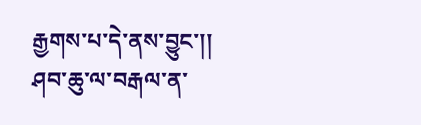རྒྱགས་པ་དེ་ནས་བྱུང་།།
ཤབ་ཆུ་ལ་བརྒལ་ན་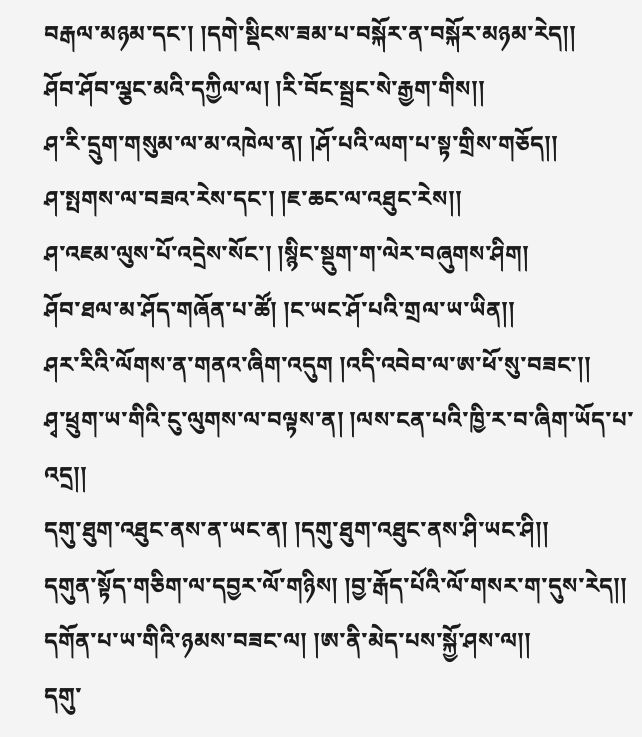བརྒལ་མཉམ་དང་། །དགེ་སྡིངས་ཟམ་པ་བསྐོར་ན་བསྐོར་མཉམ་རེད།།
ཤོབ་ཤོབ་ལྕང་མའི་དཀྱིལ་ལ། །རི་བོང་སྦྲང་སེ་རྒྱག་གིས།།
ཤ་རི་དྲུག་གསུམ་ལ་མ་འཁེལ་ན། །ཤོ་པའི་ལག་པ་སྟ་གྲིས་གཅོད།།
ཤ་སྤགས་ལ་བཟའ་རེས་དང་། །ཇ་ཆང་ལ་འཐུང་རེས།།
ཤ་འཇམ་ལུས་པོ་འདྲེས་སོང་། །སྙིང་སྡུག་ག་ལེར་བཞུགས་ཤིག།
ཤོབ་ཐལ་མ་ཤོད་གཞོན་པ་ཚོ། །ང་ཡང་ཤོ་པའི་གྲལ་ཡ་ཡིན།།
ཤར་རིའི་ལོགས་ན་གནའ་ཞིག་འདུག །འདི་འབེབ་ལ་ཨ་ཕོ་སུ་བཟང་།།
ཤྭ་ཕྲུག་ཡ་གིའི་ངུ་ལུགས་ལ་བལྟས་ན། །ལས་ངན་པའི་ཁྱི་ར་བ་ཞིག་ཡོད་པ་འདྲ།།
དགུ་ཐུག་འཐུང་ནས་ན་ཡང་ན། །དགུ་ཐུག་འཐུང་ནས་ཤི་ཡང་ཤི།།
དགུན་སྟོད་གཅིག་ལ་དབྱར་ལོ་གཉིས། །བྱ་རྒོད་པོའི་ལོ་གསར་ག་དུས་རེད།།
དགོན་པ་ཡ་གིའི་ཉམས་བཟང་ལ། །ཨ་ནི་མེད་པས་སྐྱོ་ཤས་ལ།།
དགུ་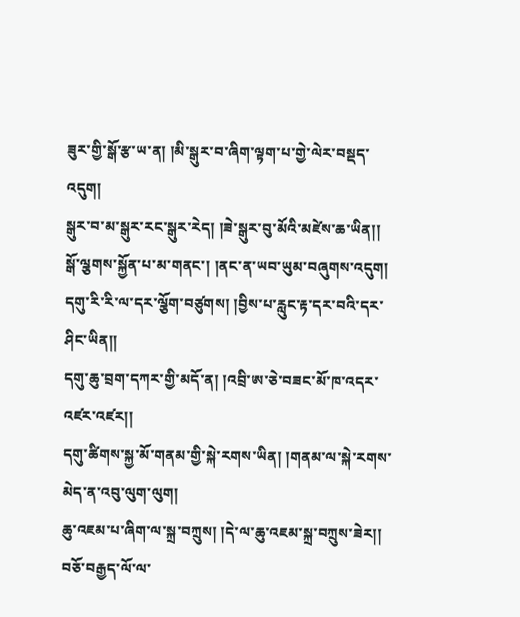ཟུར་གྱི་སྒོ་རྩ་ཡ་ན། །མི་སྒུར་བ་ཞིག་ལྟག་པ་གྱེ་ལེར་བསྡད་འདུག།
སྒུར་བ་མ་སྒུར་རང་སྒུར་རེད། །ཟེ་སྒུར་བུ་མོའི་མཛེས་ཆ་ཡིན།།
སྒོ་ལྕགས་སྐྱོན་པ་མ་གནང་། །ནང་ན་ཡབ་ཡུམ་བཞུགས་འདུག།
དགུ་རི་རི་ལ་དར་ལྕོག་བཙུགས། །བྱིས་པ་རླུང་རྟ་དར་བའི་དར་ཤིང་ཡིན།།
དགུ་ཆུ་བྲག་དཀར་གྱི་མདོ་ན། །འབྲི་ཨ་ཅེ་བཟང་མོ་ཁ་འདར་འཛར་འཛར།།
དགུ་ཚིགས་སྐྱ་མོ་གནམ་གྱི་སྐེ་རགས་ཡིན། །གནམ་ལ་སྐེ་རགས་མེད་ན་འབུ་ལུག་ལུག།
ཆུ་འཇམ་པ་ཞིག་ལ་སྐྲ་བཀྲུས། །དེ་ལ་ཆུ་འཇམ་སྐྲ་བཀྲུས་ཟེར།།
བཅོ་བརྒྱད་ལོ་ལ་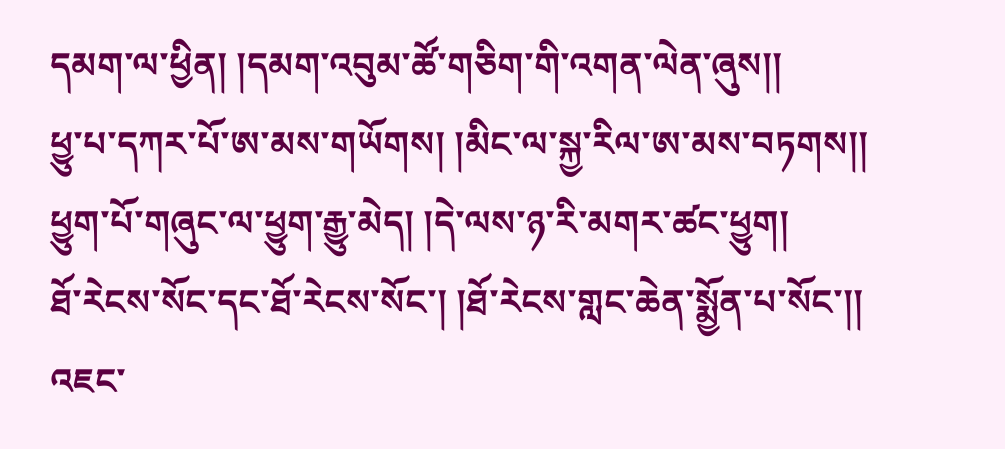དམག་ལ་ཕྱིན། །དམག་འབུམ་ཚོ་གཅིག་གི་འགན་ལེན་ཞུས།།
ཕྱུ་པ་དཀར་པོ་ཨ་མས་གཡོགས། །མིང་ལ་སྐྱ་རིལ་ཨ་མས་བཏགས།།
ཕྱུག་པོ་གཞུང་ལ་ཕྱུག་རྒྱུ་མེད། །དེ་ལས་ཉ་རི་མགར་ཚང་ཕྱུག།
ཐོ་རེངས་སོང་དང་ཐོ་རེངས་སོང་། །ཐོ་རེངས་གླང་ཆེན་སྨྱོན་པ་སོང་།།
འཇང་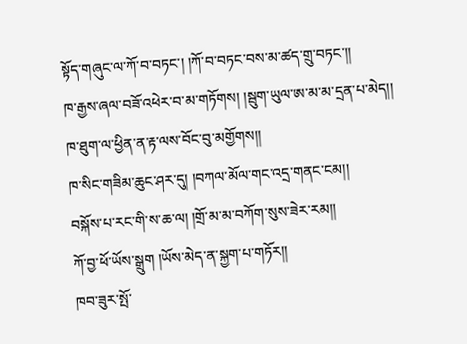སྟོད་གཞུང་ལ་ཀོ་བ་བཏང་། །ཀོ་བ་བཏང་བས་མ་ཚད་གྲུ་བཏང་།།
ཁ་རྒྱས་ཞལ་བཟོ་འཕེར་བ་མ་གཏོགས། །སྦུག་ཡུལ་ཨ་མ་མ་དྲན་པ་མེད།།
ཁ་ཐུག་ལ་ཕྱིན་ན་རྟ་ལས་བོང་བུ་མགྱོགས།།
ཁ་སིང་གཟིམ་ཆུང་ཤར་དུ། །བཀལ་མོལ་གང་འདྲ་གནང་ངམ།།
བསྐོས་པ་རང་གི་ས་ཆ་ལ། །གྲོ་མ་མ་བཀོག་སུས་ཟེར་རམ།།
ཀོ་བྱ་ཕོ་ཡོས་སྒྲུག །ཡོས་མེད་ན་སྐྱག་པ་གཏོར།།
ཁབ་ཟུར་སྤོ་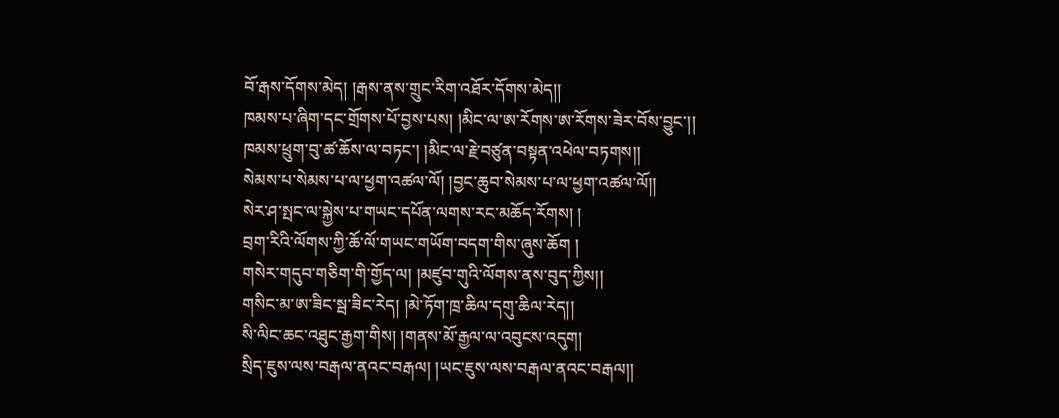བོ་རྒས་དོགས་མེད། །རྒས་ནས་གྲུང་རིག་འཐོར་དོགས་མེད།།
ཁམས་པ་ཞིག་དང་གྲོགས་པོ་བྱས་པས། །མིང་ལ་ཨ་རོགས་ཨ་རོགས་ཟེར་བོས་བྱུང་།།
ཁམས་ཕྲུག་བུ་ཚ་ཆོས་ལ་བཏང་། །མིང་ལ་རྗེ་བཙུན་བསྟན་འཕེལ་བཏགས།།
སེམས་པ་སེམས་པ་ལ་ཕྱག་འཚལ་ལོ། །བྱང་ཆུབ་སེམས་པ་ལ་ཕྱག་འཚལ་ལོ།།
སེར་ཤ་སྤང་ལ་སྐྱེས་པ་གཡང་དཔོན་ལགས་རང་མཆོད་རོགས། །
བྲག་རིའི་ལོགས་ཀྱི་ཆོ་ལོ་གཡང་གཡོག་བདག་གིས་ཞུས་ཆོག །
གསེར་གདུབ་གཅིག་གི་གྱོད་ལ། །མཛུབ་གུའི་ལོགས་ནས་བུད་ཀྱིས།།
གསིང་མ་ཨ་ཟིང་སྦ་ཟིང་རེད། །མེ་ཏོག་ཁྲ་ཆིལ་དགུ་ཆིལ་རེད།།
སི་ལིང་ཆང་འཐུང་རྒྱག་གིས། །གནས་མོ་རྒྱལ་ལ་འབུངས་འདུག།
སྲིད་ཇུས་ལས་བརྒལ་ནའང་བརྒལ། །ཡང་ཇུས་ལས་བརྒལ་ནའང་བརྒལ།།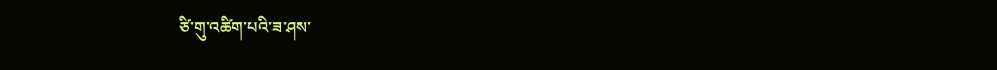ཙི་གུ་འཚིག་པའི་ཟ་ཤས་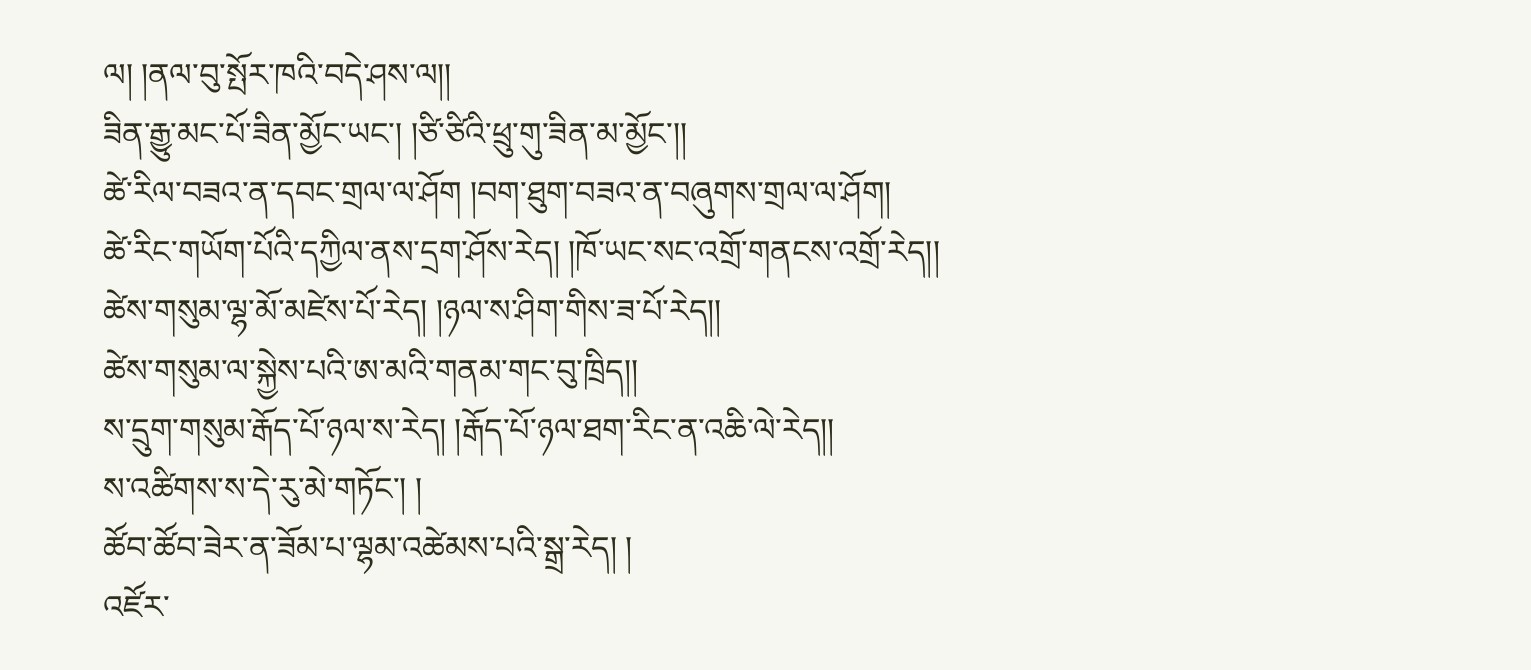ལ། །ནལ་བུ་སྤོར་ཁའི་བདེ་ཤས་ལ།།
ཟིན་རྒྱུ་མང་པོ་ཟིན་མྱོང་ཡང་། །ཙི་ཙིའི་ཕྲུ་གུ་ཟིན་མ་མྱོང་།།
ཚེ་རིལ་བཟའ་ན་དབང་གྲལ་ལ་ཤོག །བག་ཐུག་བཟའ་ན་བཞུགས་གྲལ་ལ་ཤོག།
ཚེ་རིང་གཡོག་པོའི་དཀྱིལ་ནས་དྲག་ཤོས་རེད། །ཁོ་ཡང་སང་འགྲོ་གནངས་འགྲོ་རེད།།
ཚེས་གསུམ་ལྷ་མོ་མཛེས་པོ་རེད། །ཉལ་ས་ཤིག་གིས་ཟ་པོ་རེད།།
ཚེས་གསུམ་ལ་སྐྱེས་པའི་ཨ་མའི་གནམ་གང་བུ་ཁྲིད།།
ས་དྲུག་གསུམ་རྒོད་པོ་ཉལ་ས་རེད། །རྒོད་པོ་ཉལ་ཐག་རིང་ན་འཆི་ལེ་རེད།།
ས་འཚིགས་ས་དེ་རུ་མེ་གཏོང་། །
ཚོབ་ཚོབ་ཟེར་ན་ཟོམ་པ་ལྷམ་འཚེམས་པའི་སྒྲ་རེད། །
འཛོར་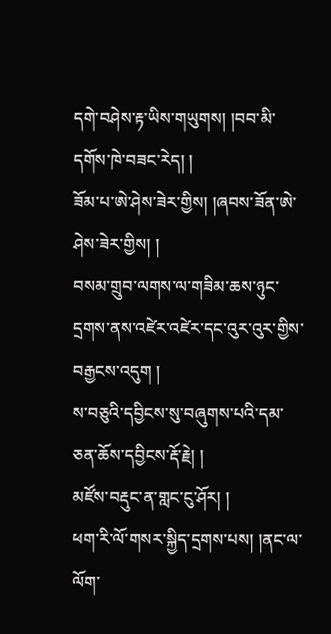དགེ་བཤེས་རྟ་ཡིས་གཡུགས། །བབ་མི་དགོས་ཁེ་བཟང་རེད། །
ཟོམ་པ་ཨེ་ཤེས་ཟེར་གྱིས། །ཞབས་ཟོན་ཨེ་ཤེས་ཟེར་གྱིས། །
བསམ་གྲུབ་ལགས་ལ་གཟིམ་ཆས་ཉུང་དྲགས་ནས་འཛེར་འཛེར་དང་འུར་འུར་གྱིས་བརྒྱངས་འདུག །
ས་བཅུའི་དབྱིངས་སུ་བཞུགས་པའི་དམ་ཅན་ཆོས་དབྱིངས་རྡོ་རྗེ། །
མཛོས་བརྡུང་ན་གླང་ངུ་ཤོར། །
ཕག་རི་ལོ་གསར་སྐྱིད་དྲགས་པས། །ནང་ལ་ལོག་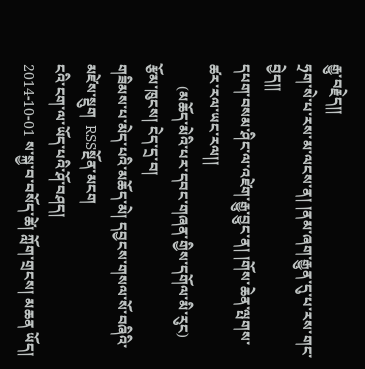རྒྱུ་བརྗེད།།
ཧྲག་སེ་པ་རས་མ་ལངས་ན། །ནམ་ཞག་རྒྱུན་དུ་པ་རས་གང་བྱེད།།
དཔག་བསམ་ཤིང་ལ་འཛེག་རྒྱུ་བྱུང་ན། །གོས་ཆེན་ལྤགས་ཚར་རལ་ཡང་རལ།།
      (མཆོད་མེའི་པར་དབང་གཞན་གྱིས་དགོལ་མི་རུང)
རྩོམ་ཁུངས། ངེད་དྲ་བ།
གཟིམས་པ་མེད་པའི་མཆོད་མེ། དབྱངས་གསལ་སོ་བཞིའི་མཛེས་སྡུག  RSSསྔོན་མངག
ངའི་ངག་ལ་ཡོད་པའི་ཤོ་བཤད།
2014-10-01 ས་སྐྱ་བ་བསོད་ཚེ། ཀློག་གྲངས། མཆན ཡོད།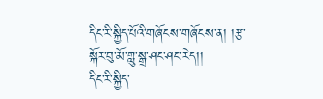དིང་རི་སྐྱིད་པོའི་གཞོངས་གཞོངས་ན། །རྩ་སྐོར་བུ་མོ་གླུ་སྒྲ་ཤང་ཤང་རེད།།
དིང་རི་སྐྱིད་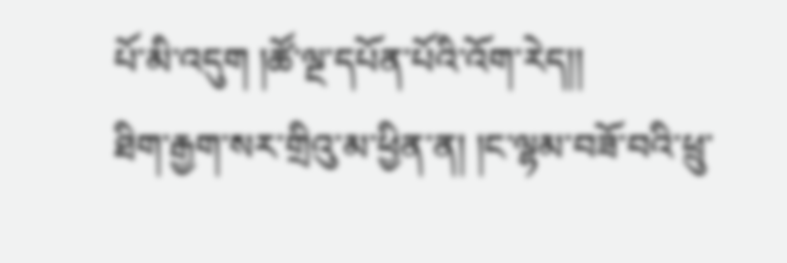པོ་མི་འདུག །ཚོ་ལྔ་དཔོན་པོའི་འོག་རེད།།
ཐིག་རྒྱག་སར་གྲིའུ་མ་ཕྱིན་ན། །ང་ལྷམ་བཟོ་བའི་ཕྲུ་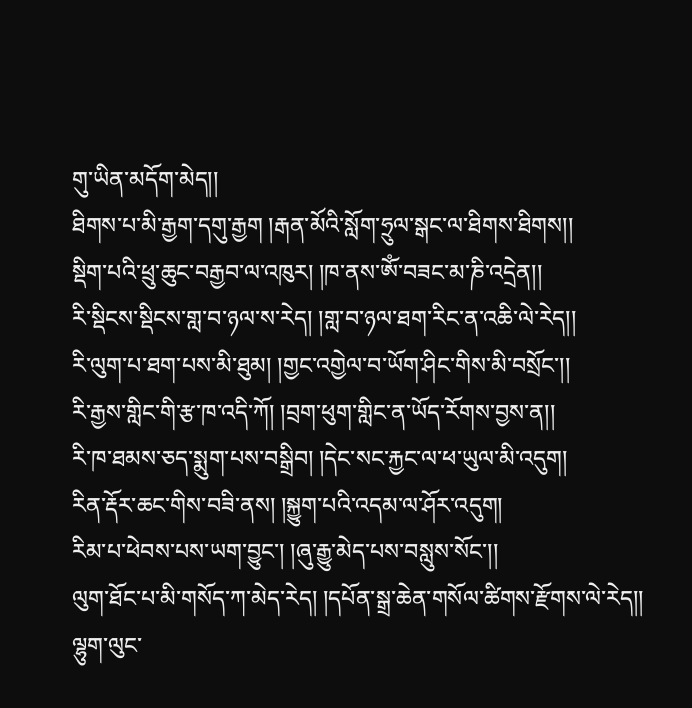གུ་ཡིན་མདོག་མེད།།
ཐིགས་པ་མི་རྒྱག་དགུ་རྒྱག །རྒན་མོའི་སློག་ཧྲུལ་སྒང་ལ་ཐིགས་ཐིགས།།
སྡིག་པའི་ཕྲུ་ཆུང་བརྒྱབ་ལ་འཁུར། །ཁ་ནས་ཨོཾ་བཟང་མ་ཎི་འདྲེན།།
རི་སྡིངས་སྡིངས་གླ་བ་ཉལ་ས་རེད། །གླ་བ་ཉལ་ཐག་རིང་ན་འཆི་ལེ་རེད།།
རི་ལུག་པ་ཐག་པས་མི་ཐུམ། །གྱང་འགྱེལ་བ་ཡོག་ཤིང་གིས་མི་བསྲོང་།།
རི་རྒྱས་གླིང་གི་རྩ་ཁ་འདི་ཀོ། །བྲག་ཕུག་གླིང་ན་ཡོད་རོགས་བྱས་ན།།
རི་ཁ་ཐམས་ཅད་སྨུག་པས་བསྒྲིབ། །དེང་སང་རྐྱང་ལ་ཕ་ཡུལ་མི་འདུག།
རིན་རྡོར་ཆང་གིས་བཟི་ནས། །སྐྱུག་པའི་འདམ་ལ་ཤོར་འདུག།
རིམ་པ་ཕེབས་པས་ཡག་བྱུང་། །ཞུ་རྒྱུ་མེད་པས་བསླུས་སོང་།།
ལུག་ཐོང་པ་མི་གསོད་ཀ་མེད་རེད། །དཔོན་སྒྲ་ཆེན་གསོལ་ཚིགས་རྫོགས་ལེ་རེད།།
ལྷུག་ལུང་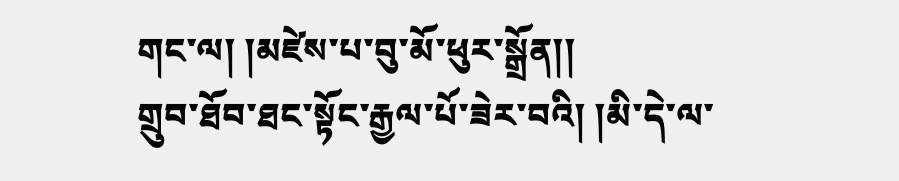གང་ལ། །མཛེས་པ་བུ་མོ་ཕུར་སྒྲོན།།
གྲུབ་ཐོབ་ཐང་སྟོང་རྒྱལ་པོ་ཟེར་བའི། །མི་དེ་ལ་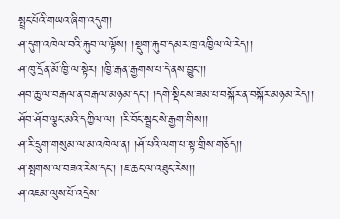སྤྲང་པོའི་གཡའ་ཞིག་འདུག།
ཤ་དུག་འཁེལ་བའི་རྐུབ་ལ་ལྟོས། །སྡུག་རྐུབ་དམར་ཁྲ་འཁྱིལ་ལེ་རེད།།
ཤ་ཁུ་དྲོན་མོ་ཁྱི་ལ་སྟེར། །ཁྱི་རྒན་རྒྱགས་པ་དེ་ནས་བྱུང་།།
ཤབ་ཆུ་ལ་བརྒལ་ན་བརྒལ་མཉམ་དང་། །དགེ་སྡིངས་ཟམ་པ་བསྐོར་ན་བསྐོར་མཉམ་རེད།།
ཤོབ་ཤོབ་ལྕང་མའི་དཀྱིལ་ལ། །རི་བོང་སྦྲང་སེ་རྒྱག་གིས།།
ཤ་རི་དྲུག་གསུམ་ལ་མ་འཁེལ་ན། །ཤོ་པའི་ལག་པ་སྟ་གྲིས་གཅོད།།
ཤ་སྤགས་ལ་བཟའ་རེས་དང་། །ཇ་ཆང་ལ་འཐུང་རེས།།
ཤ་འཇམ་ལུས་པོ་འདྲེས་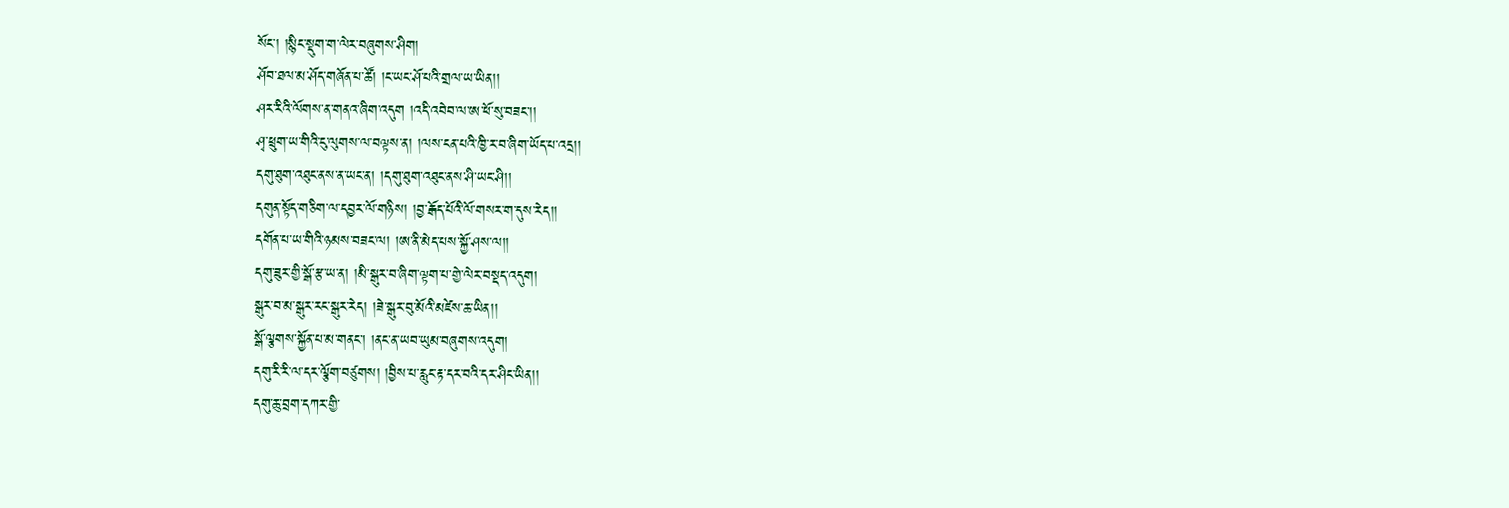སོང་། །སྙིང་སྡུག་ག་ལེར་བཞུགས་ཤིག།
ཤོབ་ཐལ་མ་ཤོད་གཞོན་པ་ཚོ། །ང་ཡང་ཤོ་པའི་གྲལ་ཡ་ཡིན།།
ཤར་རིའི་ལོགས་ན་གནའ་ཞིག་འདུག །འདི་འབེབ་ལ་ཨ་ཕོ་སུ་བཟང་།།
ཤྭ་ཕྲུག་ཡ་གིའི་ངུ་ལུགས་ལ་བལྟས་ན། །ལས་ངན་པའི་ཁྱི་ར་བ་ཞིག་ཡོད་པ་འདྲ།།
དགུ་ཐུག་འཐུང་ནས་ན་ཡང་ན། །དགུ་ཐུག་འཐུང་ནས་ཤི་ཡང་ཤི།།
དགུན་སྟོད་གཅིག་ལ་དབྱར་ལོ་གཉིས། །བྱ་རྒོད་པོའི་ལོ་གསར་ག་དུས་རེད།།
དགོན་པ་ཡ་གིའི་ཉམས་བཟང་ལ། །ཨ་ནི་མེད་པས་སྐྱོ་ཤས་ལ།།
དགུ་ཟུར་གྱི་སྒོ་རྩ་ཡ་ན། །མི་སྒུར་བ་ཞིག་ལྟག་པ་གྱེ་ལེར་བསྡད་འདུག།
སྒུར་བ་མ་སྒུར་རང་སྒུར་རེད། །ཟེ་སྒུར་བུ་མོའི་མཛེས་ཆ་ཡིན།།
སྒོ་ལྕགས་སྐྱོན་པ་མ་གནང་། །ནང་ན་ཡབ་ཡུམ་བཞུགས་འདུག།
དགུ་རི་རི་ལ་དར་ལྕོག་བཙུགས། །བྱིས་པ་རླུང་རྟ་དར་བའི་དར་ཤིང་ཡིན།།
དགུ་ཆུ་བྲག་དཀར་གྱི་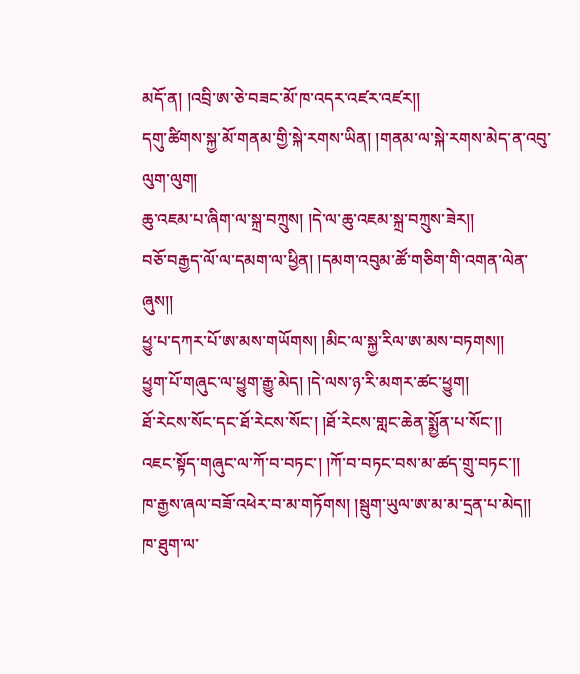མདོ་ན། །འབྲི་ཨ་ཅེ་བཟང་མོ་ཁ་འདར་འཛར་འཛར།།
དགུ་ཚིགས་སྐྱ་མོ་གནམ་གྱི་སྐེ་རགས་ཡིན། །གནམ་ལ་སྐེ་རགས་མེད་ན་འབུ་ལུག་ལུག།
ཆུ་འཇམ་པ་ཞིག་ལ་སྐྲ་བཀྲུས། །དེ་ལ་ཆུ་འཇམ་སྐྲ་བཀྲུས་ཟེར།།
བཅོ་བརྒྱད་ལོ་ལ་དམག་ལ་ཕྱིན། །དམག་འབུམ་ཚོ་གཅིག་གི་འགན་ལེན་ཞུས།།
ཕྱུ་པ་དཀར་པོ་ཨ་མས་གཡོགས། །མིང་ལ་སྐྱ་རིལ་ཨ་མས་བཏགས།།
ཕྱུག་པོ་གཞུང་ལ་ཕྱུག་རྒྱུ་མེད། །དེ་ལས་ཉ་རི་མགར་ཚང་ཕྱུག།
ཐོ་རེངས་སོང་དང་ཐོ་རེངས་སོང་། །ཐོ་རེངས་གླང་ཆེན་སྨྱོན་པ་སོང་།།
འཇང་སྟོད་གཞུང་ལ་ཀོ་བ་བཏང་། །ཀོ་བ་བཏང་བས་མ་ཚད་གྲུ་བཏང་།།
ཁ་རྒྱས་ཞལ་བཟོ་འཕེར་བ་མ་གཏོགས། །སྦུག་ཡུལ་ཨ་མ་མ་དྲན་པ་མེད།།
ཁ་ཐུག་ལ་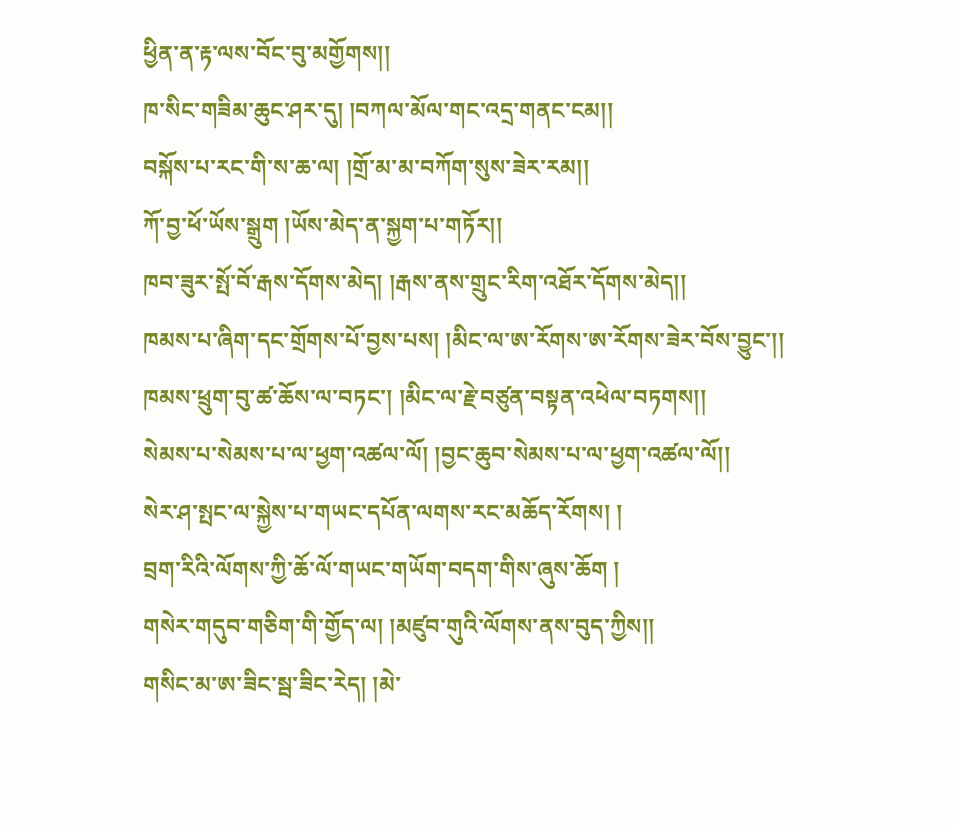ཕྱིན་ན་རྟ་ལས་བོང་བུ་མགྱོགས།།
ཁ་སིང་གཟིམ་ཆུང་ཤར་དུ། །བཀལ་མོལ་གང་འདྲ་གནང་ངམ།།
བསྐོས་པ་རང་གི་ས་ཆ་ལ། །གྲོ་མ་མ་བཀོག་སུས་ཟེར་རམ།།
ཀོ་བྱ་ཕོ་ཡོས་སྒྲུག །ཡོས་མེད་ན་སྐྱག་པ་གཏོར།།
ཁབ་ཟུར་སྤོ་བོ་རྒས་དོགས་མེད། །རྒས་ནས་གྲུང་རིག་འཐོར་དོགས་མེད།།
ཁམས་པ་ཞིག་དང་གྲོགས་པོ་བྱས་པས། །མིང་ལ་ཨ་རོགས་ཨ་རོགས་ཟེར་བོས་བྱུང་།།
ཁམས་ཕྲུག་བུ་ཚ་ཆོས་ལ་བཏང་། །མིང་ལ་རྗེ་བཙུན་བསྟན་འཕེལ་བཏགས།།
སེམས་པ་སེམས་པ་ལ་ཕྱག་འཚལ་ལོ། །བྱང་ཆུབ་སེམས་པ་ལ་ཕྱག་འཚལ་ལོ།།
སེར་ཤ་སྤང་ལ་སྐྱེས་པ་གཡང་དཔོན་ལགས་རང་མཆོད་རོགས། །
བྲག་རིའི་ལོགས་ཀྱི་ཆོ་ལོ་གཡང་གཡོག་བདག་གིས་ཞུས་ཆོག །
གསེར་གདུབ་གཅིག་གི་གྱོད་ལ། །མཛུབ་གུའི་ལོགས་ནས་བུད་ཀྱིས།།
གསིང་མ་ཨ་ཟིང་སྦ་ཟིང་རེད། །མེ་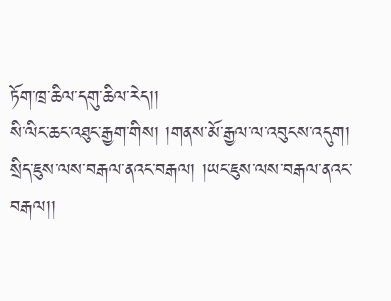ཏོག་ཁྲ་ཆིལ་དགུ་ཆིལ་རེད།།
སི་ལིང་ཆང་འཐུང་རྒྱག་གིས། །གནས་མོ་རྒྱལ་ལ་འབུངས་འདུག།
སྲིད་ཇུས་ལས་བརྒལ་ནའང་བརྒལ། །ཡང་ཇུས་ལས་བརྒལ་ནའང་བརྒལ།།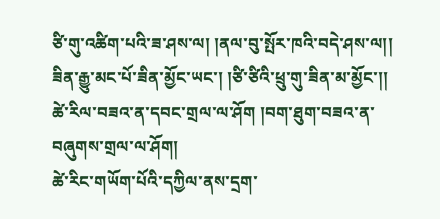ཙི་གུ་འཚིག་པའི་ཟ་ཤས་ལ། །ནལ་བུ་སྤོར་ཁའི་བདེ་ཤས་ལ།།
ཟིན་རྒྱུ་མང་པོ་ཟིན་མྱོང་ཡང་། །ཙི་ཙིའི་ཕྲུ་གུ་ཟིན་མ་མྱོང་།།
ཚེ་རིལ་བཟའ་ན་དབང་གྲལ་ལ་ཤོག །བག་ཐུག་བཟའ་ན་བཞུགས་གྲལ་ལ་ཤོག།
ཚེ་རིང་གཡོག་པོའི་དཀྱིལ་ནས་དྲག་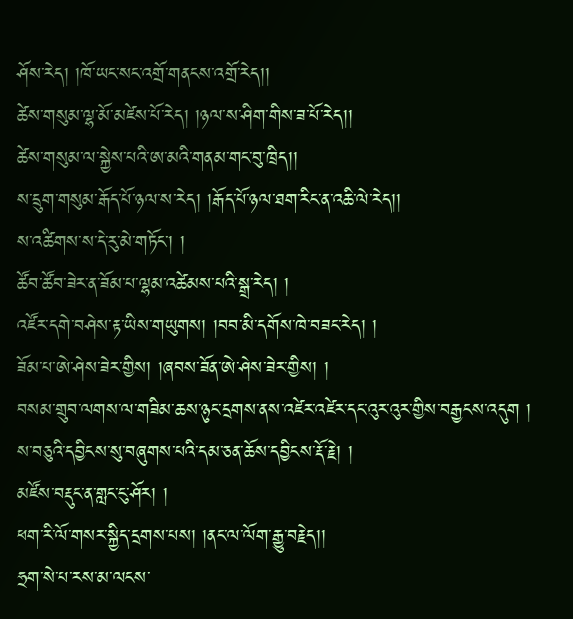ཤོས་རེད། །ཁོ་ཡང་སང་འགྲོ་གནངས་འགྲོ་རེད།།
ཚེས་གསུམ་ལྷ་མོ་མཛེས་པོ་རེད། །ཉལ་ས་ཤིག་གིས་ཟ་པོ་རེད།།
ཚེས་གསུམ་ལ་སྐྱེས་པའི་ཨ་མའི་གནམ་གང་བུ་ཁྲིད།།
ས་དྲུག་གསུམ་རྒོད་པོ་ཉལ་ས་རེད། །རྒོད་པོ་ཉལ་ཐག་རིང་ན་འཆི་ལེ་རེད།།
ས་འཚིགས་ས་དེ་རུ་མེ་གཏོང་། །
ཚོབ་ཚོབ་ཟེར་ན་ཟོམ་པ་ལྷམ་འཚེམས་པའི་སྒྲ་རེད། །
འཛོར་དགེ་བཤེས་རྟ་ཡིས་གཡུགས། །བབ་མི་དགོས་ཁེ་བཟང་རེད། །
ཟོམ་པ་ཨེ་ཤེས་ཟེར་གྱིས། །ཞབས་ཟོན་ཨེ་ཤེས་ཟེར་གྱིས། །
བསམ་གྲུབ་ལགས་ལ་གཟིམ་ཆས་ཉུང་དྲགས་ནས་འཛེར་འཛེར་དང་འུར་འུར་གྱིས་བརྒྱངས་འདུག །
ས་བཅུའི་དབྱིངས་སུ་བཞུགས་པའི་དམ་ཅན་ཆོས་དབྱིངས་རྡོ་རྗེ། །
མཛོས་བརྡུང་ན་གླང་ངུ་ཤོར། །
ཕག་རི་ལོ་གསར་སྐྱིད་དྲགས་པས། །ནང་ལ་ལོག་རྒྱུ་བརྗེད།།
ཧྲག་སེ་པ་རས་མ་ལངས་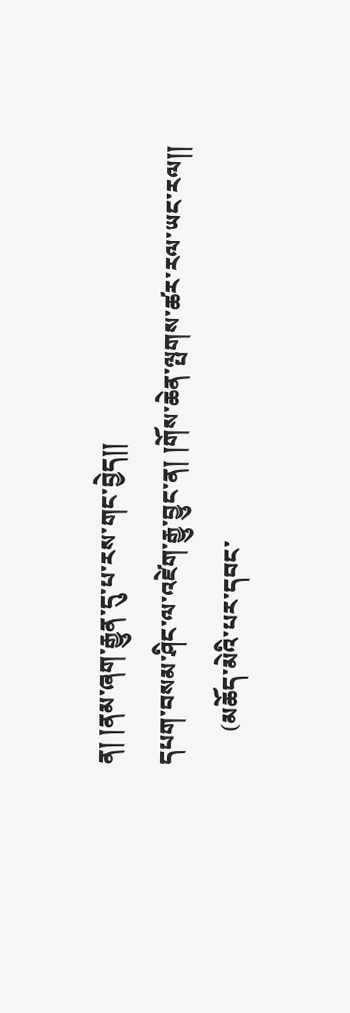ན། །ནམ་ཞག་རྒྱུན་དུ་པ་རས་གང་བྱེད།།
དཔག་བསམ་ཤིང་ལ་འཛེག་རྒྱུ་བྱུང་ན། །གོས་ཆེན་ལྤགས་ཚར་རལ་ཡང་རལ།།
      (མཆོད་མེའི་པར་དབང་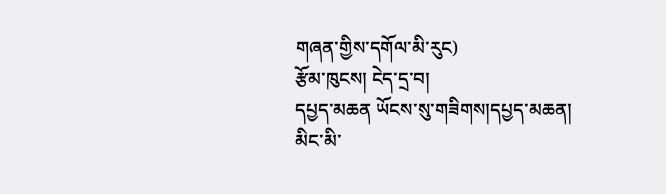གཞན་གྱིས་དགོལ་མི་རུང)
རྩོམ་ཁུངས། ངེད་དྲ་བ།
དཔྱད་མཆན ཡོངས་སུ་གཟིགས།དཔྱད་མཆན།
མིང་མི་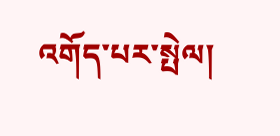འགོད་པར་སྤེལ།